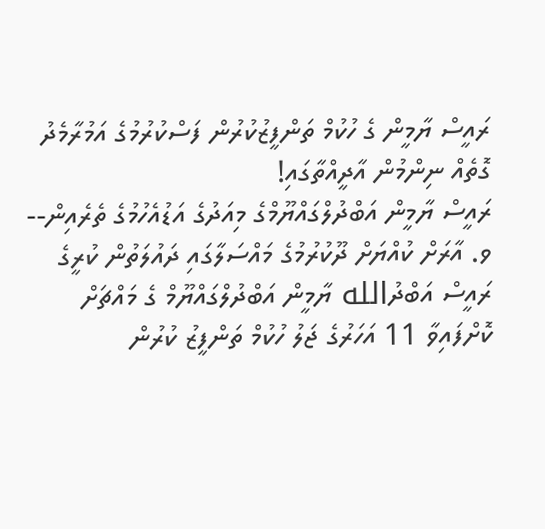ރައީސް ޔާމީން ގެ ހުކުމް ތަންފީޒުކުރުން ފަސްކުރުމުގެ އަމުރާމެދު ގޮތެއް ނިންމުން އާދީއްތާގައި!
ރައީސް ޔާމީން އަބްދުލްގައްޔޫމްގެ މިއަދުގެ އަޑުއެހުމުގެ ތެރެއިން--
ވ. އާރަށް ކުއްޔަށް ދޫކުރުމުގެ މައްސަލާގައި ދައުލަތުން ކުރީގެ ރައީސް އަބްދުالله ޔާމީން އަބްދުލްގައްޔޫމް ގެ މައްޗަށް ކޮށްފައިވާ 11 އަހަރުގެ ޖަލު ހުކުމް ތަންފީޒު ކުރުން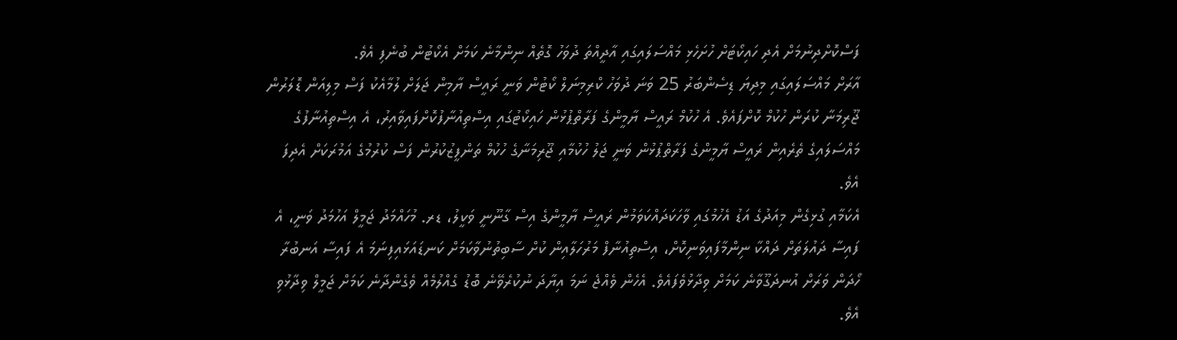ފަސްކޮށްދިނުމަށް އެދި ހައިކޯޓަށް ހުށަހެޅި މައްސަލައިގައި އާދީއްތަ ދުވަހު ގޮތެއް ނިންމާނެ ކަމަށް އެކޯޓުން ބުނެފި އެވެ.
އާރަށް މައްސަލައިގައި މިދިޔަ ޑިސެންބަރު 25 ވަނަ ދުވަހު ކްރިމިނަލް ކޯޓުން ވަނީ ރައީސް ޔާމިން ޖަލަށް ލުމާއެކު ފަސް މިލިއަން ޑޮލަރުން ޖޫރިމަނާ ކުރަން ހުކުމް ކޮށްފައެވެ. އެ ހުކުމް ރައީސް ޔާމީންގެ ފަރާތްޕުޅުން ހައިކޯޓުގައި އިސްތިއުނާފުކޮށްފައިވާއިރު، އެ އިސްތިއުނާފުގެ މައްސަލައިގެ ތެރެއިން ރައީސް ޔާމީންގެ ފަރާތްޕުޅުން ވަނީ ޖަލު ހުކުމާއި ޖޫރިމަނާގެ ހުކުމް ތަންފީޒުކުރުން ފަސް ކުރުމުގެ އަމުރަކަށް އެދިފަ އެވެ.
އެކަމާއި ގުޅިގެން މިއަދުގެ އަޑު އެހުމުގައި ވާހަކަދައްކަވަމުން ރައީސް ޔާމީންގެ އިސް ގާނޫނީ ވަކީލު، ޑރ. މުހައްމަދު ޖަމީލް އަހުމަދު ވަނީ، އެ ފައިސާ ދައުލަތަށް ދައްކާ ނިންމާފައިވަނިކޮށް، އިސްތިއުނާފް މަރުހަލާއިން ކުށް ސާބިތުނުވާކަމަށް ކަނޑައަޅައިފިނަމަ އެ ފައިސާ އަނބުރާ ހޯދަން ވަރަށް އުނދަގޫވާނެ ކަމަށް ވިދާޅުވެފައެވެ. އެހެން ވެއްޖެ ނަމަ އިޔާދަ ނުކުރެވޭނެ ބޮޑު ގެއްލުމެއް ވެގެންދާނެ ކަމަށް ޖަމީލް ވިދާޅުވި އެވެ.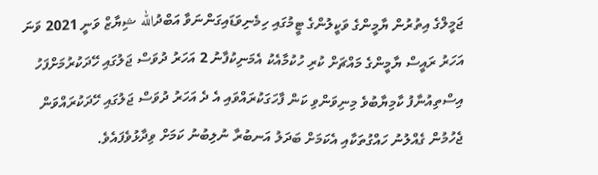ޖަމީލްގެ އިތުރުން ޔާމީންގެ ވަކީލުންގެ ޓީމުގައި ހިމެނިވަޑައިގަންނަވާ އަބްދުالله ޝިޔާޒް ވަނީ 2021 ވަނަ އަހަރު ރައީސް ޔާމީންގެ މައްޗަށް ކުރި ހުކުމާއެކު އެމަނިކުފާނު 2 އަހަރު ދުވަސް ޖަލުގައި ހޭދަކުރުމަށްފަހު އިސްތިއުނާފު ކާމިޔާބުވެ މިނިވަންވި ކަން ފާހަގަކުރައްވައި އެ ދެ އަހަރު ދުވަސް ޖަލުގައި ހޭދަކުރައްވަން ޖެހުމުން ގެއްލުނު ހައްގުތަކާއި އެކަމަށް ބަދަލު އަނބުރާ ނުލިބުނު ކަމަށް ވިދާޅުވެފައެވެ.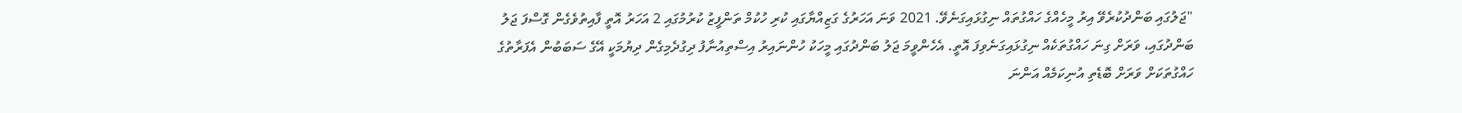"ޖަލުގައި ބަންދުކުރެވޭ އިރު މީހެއްގެ ހައްގުތައް ނިގުޅައިގަނެވޭ. 2021 ވަނަ އަހަރުގެ ގަޒިއްޔާގައި ކުރި ހުކުމް ތަންފީޒު ކުރުމުގައި 2 އަހަރު އޮތީ ފާއިތުވެގެން ގޮސްފަ ޖަލު ބަންދުގައި، ވަރަށް ގިނަ ހައްގުތަކެއް ނިގުޅައިގަނެވިފަ އޮތީ. އެހެންވީމަ ޖަލު ބަންދުގައި މީހަކު ހުންނައިރު އިސްތިއުނާފު ދިގުދެމިގެން ދިޔުމަކީ އޭގެ ސަބަބުން އެފަރާތުގެ ހައްގުތަކަށް ވަރަށް ބޮޑެތި އުނިކަމެއް އަންނަ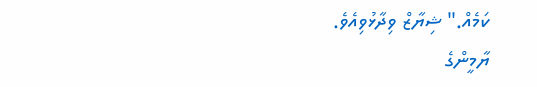ކަމެއް." ޝިޔާޒް ވިދާޅުވިއެވެ.
ޔާމީންގެ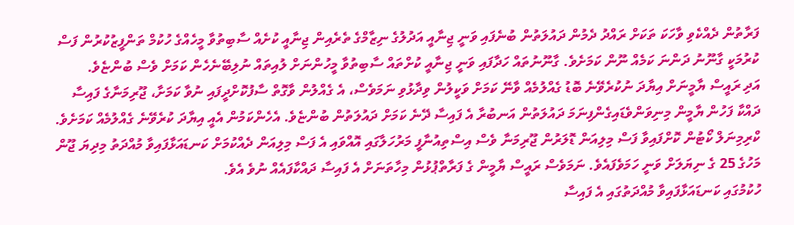ފަރާތުން ދެއްކެވި ވާހަކަ ތަކަށް ރައްދު ދެމުން ދައުލަތުން ބުނެފައި ވަނީ ޖިނާއީ އަދުލުގެ ނިޒާމްގެ ތެރެއިން ޖިނާއީ ކުށެއް ސާބިތުވާ މީހެއްގެ ހުކުމް ތަންފީޒުކުރުން ފަސް ކުރުމަކީ ގާނޫނު ދަންނަ ކަމެއް ނޫން ކަމަށެވެ. ގާނޫނުތައް ހަދާފައި ވަނީ ޖިނާއީ ކުށްތައް ސާބިތުވާ މީހުންނަށް ލުއިތައް ނުލިބޭނެހެން ކަމަށް ވެސް ބުންޏެވެ.
އަދި ރައީސް ޔާމީނަށް އިޔާދަ ނުކުރެވޭނެ ބޮޑު ގެއްލުމެއް ވާނޭ ކަމަށް ވަކީލުން ވިދާޅުވި ނަމަވެސް، އެ ގެއްލުން ވާގޮތް ސާފުކޮށްދީފައި ނުވާ ކަމަށާ، ޖޫރިމަނާގެ ފައިސާ ދައްކާ ފަހުން ޔާމީން މިނިވަންވެޑައިގެންފިނަމަ ދައުލަތުން އަނބުރާ އެ ފައިސާ ދޭނެ ކަމަށް ދައުލަތުން ބުންޏެވެ. އެހެންކަމުން އެއީ އިޔާދަ ކުރެވޭނެ ގެއްލުމެއް ކަމަށެވެ.
ކްރިމިނަލް ކޯޓުން ކޮށްފައިވާ ފަސް މިލިއަން ޑޮލަރުން ޖޫރިމަނާ ވެސް އިސްތިއުނާފީ މަރުހަލާގައި އޮއްވައި އެ ފަސް މިލިއަން ދެއްކުމަށް ކަނޑައަޅާފައިވާ މުއްދަތު މިދިޔަ ޖޫން މަހުގެ 25 ގެ ނިޔަލަށް ވަނީ ހަމަވެފައެވެ. ނަމަވެސް ރައީސް ޔާމީން ގެ ފަރާތްޕުޅުން މިހާތަނަށް އެ ފައިސާ ދައްކާފައެއް ނުވެ އެވެ.
ހުކުމުގައި ކަނޑައަޅާފައިވާ މުއްދަތުގައި އެ ފައިސާ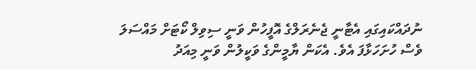ނުދައްކައިގައި އެޓާނީ ޖެނެރަލްގެ އޮފީހުން ވަނީ ސިވިލް ކޯޓަށް މައްސަލަ ވެސް ހުށަހަޅާފަ އެވެ. އެކަން ޔާމީންގެ ވަކީލުން ވަނީ މިއަދު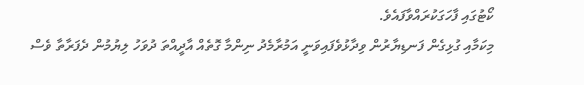ކޯޓުގައި ފާހަގަކުރައްވާފައެވެ.
މިކަމާއި ގުޅިގެން ފަނޑިޔާރުން ވިދާޅުވެފައިވަނީ އަމުރާމެދު ނިންމާ ގޮތެއް އާދީއްތަ ދުވަހު ލިޔުމުން ދެފަރާތާ ވެސް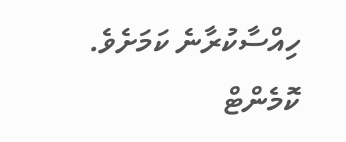ހިއްސާކުރާނެ ކަމަށެވެ.
ކޮމެންޓް